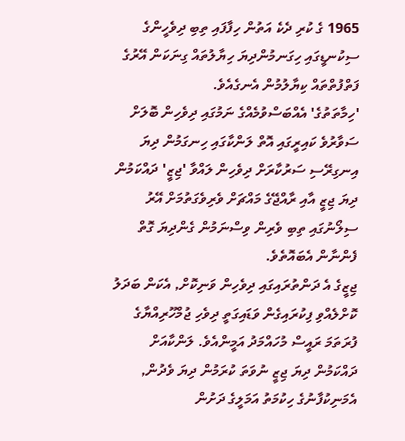1965 ގެ ކުރި ދެކެ އަތުން ހިފާފައި ތިބި ދިވެހީންގެ ސިކުނޑީގައި ހިގަނމުންދިޔަ ހިޔާލުތައް ގިނަކަން އޭރުގެ ފަތްފުތްތައް ކިޔާލުމުން އެނގެއެވެ.
'ހިމާތަތުގެ' އެއްބަސްވުމެއްގެ ނަމުގައި ދިވެހިން ބޮލަށް ސަވާރުވެ ކައިރީގައި އޮތް ލަންކާގައި ހިނގަމުން ދިޔަ އިނގިރޭސި ސަރުކާރަށް ދިވެހިން ލައްވާ 'ޖިޒީ' ދައްކަމުން ދިޔަ ޖިޒީ އާއި ރާއްޖޭގެ މައްޗަށް ވެރިވެގަތުމަށް އޭރު ސިލޯނުގައި ތިބި ވެރިން ވިސްނަމުން ގެންދިޔަ ގޮތް ފެންނާން އެބައޮތެވެ.
ޖިޒީގެ އެ ދަންތުރައިގައި ދިވެހިން ވަނިކޮށް, އެކަން ބަދަލު ކޮށްލެއްވި ފިކުރައިގެން ވަޑައިގަތީ ދިވެހި ޖުމްހޫރިއްޔާގެ ފުރަތަމަ ރައީސް މުހައްމަދު އަމީންއެވެ. ލަންކާއަށް ދައްކަމުން ދިޔަ ޖިޒީ ނުވަތަ ކުރަމުން ދިޔަ ވެދުން, އެމަނިކުފާނުގެ ހިކުމަތު އަމަލީގެ ދަށުން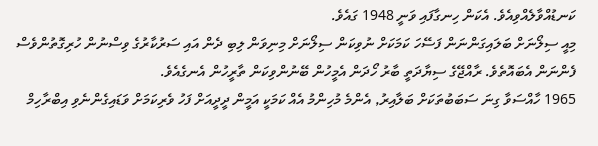ކަނޑުއްވާލެއްވިއެވެ. އެކަން ހިނގާފައި ވަނީ 1948 ގައެވެ.
މިއީ ސިލޯނަށް ބަލައިގަންނަން ފަސޭހަ ކަމަކަށް ނުވިކަން ސިލޯނަށް މިނިވަން ލިބި ދެން އައި ސަރުކާރުގެ ވިސްނުން ހުރިގޮތުންވެސް ފެންނަން އެބައޮތެވެ. ރާއްޖޭގެ ސިޔާދަތީ ބާރު ހޯދަން އެމީހުން ބޭނުންވިކަން ތާރީހުން އެނގެއެވެ.
1965 ހާއްސަވާ ގިނަ ސަބަބުތަކަށް ބަލާއިރު, އެންމެ މުހިންމު އެއް ކަމަކީ އަމީން ދީދީއަށް ފަހު ވެރިކަމަށް ވަޑައިގެންނެވި އިބްރާހިމް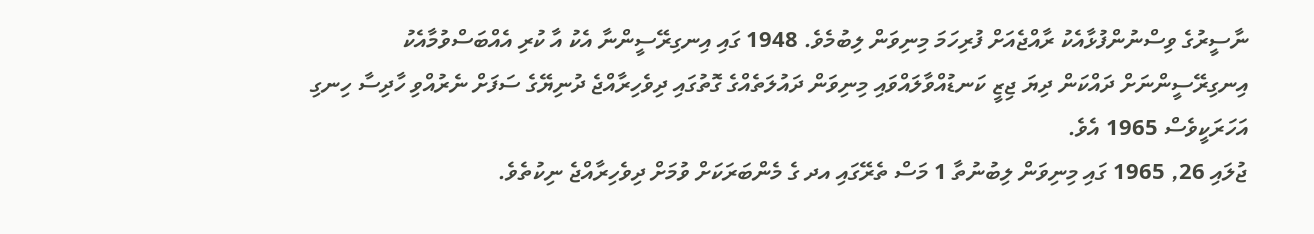ނާސީރުގެ ވިސްނުންފުޅާއެކު ރާއްޖެއަށް ފުރިހަމަ މިނިވަން ލިބުމެވެ. 1948 ގައި އިނގިރޭސީންނާ އެކު އާ ކުރި އެއްބަސްވުމާއެކު އިނގިރޭސީންނަށް ދައްކަން ދިޔަ ޖިޒީ ކަނޑުއްވާލައްވައި މިނިވަން ދައުލަތެއްގެ ގޮތުގައި ދިވެހިރާއްޖެ ދުނިޔޭގެ ސަފަށް ނެރުއްވި ހާދިސާ ހިނގި އަހަރަކީވެސް 1965 އެވެ.
ޖުލައި 26, 1965 ގައި މިނިވަން ލިބުނުތާ 1 މަސް ތެރޭގައި އދ ގެ މެންބަރަކަށް ވުމަށް ދިވެހިރާއްޖެ ނިކުތެވެ.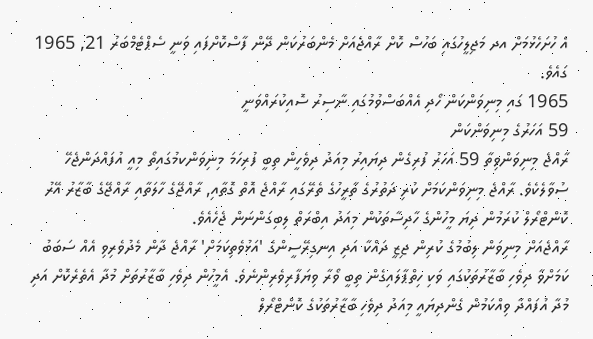އެ ހުށަހެޅުމަށް އދ މަޖިލީހުގައި ބަހުސް ކޮށް ރާއްޖެއަށް މެންބަރުކަން ދޭން ފާސްކޮށްފައި ވަނީ ސެޕްޓެމްބަރު 21, 1965 ގައެވެ.
1965 ގައި މިނިވަންކަން ހޯދި އެއްބަސްވުމުގައި ނާސިރު ސޮއިކުރައްވަނީ
59 އަހަރުގެ މިނިވަންކަން
ރާއްޖެ މިނިވަންވިތާ 59 އަހަރު ފުރިގެން ދިޔައިރު މިއަދު ދިވެހީން ތިބީ ފުރިހަމަ މިނިވަންކމުގައިތޯ މިއީ އުފައްދަންޖެހޭ ސުވާލެކެވެ. ރާއްޖެ މިނިވަންކަމަށް ކުރި ދަތުރުގެ ތާރީހުގެ ތެރޭގައި ރާއްޖެ އޮތް ގޮތާއި, ރާއްޖޭގެ ހާލަތާއި ރާއްޖޭގެ ބާޒާރު އޭރު ކޮންޓްރޯލް ކުރަމުން ދިޔަ މީހުންގެ ހާދިސާތަކުން މިއަދު އިބްރަތް ލިބިގަންނަން ޖެހެއެވެ.
ރާއްޖެއަށް މިނިވަން ލިބުމުގެ ކުރިން ޖިޒީ ދައްކާ އަދި އިނގިރޭސީންގެ 'އަޅުވެތިކަމަށް' ރާއްޖެ ދާން މެދުވެރިވި އެއް ސަބަބު ކަމަށްވާ ދިވެހި ބާޒާރުތަކުގައި ވަކި ހިތްޕާލައިގެން ތިބީ ވޯރާ ވިޔަފާރިވެރިންނެވެ. އެމީހުން ދިވެހި ބާޒާރުތަށް މުދާ އެތެރެކޮށް އަދި މުދާ އުފައްދާ ވިއްކަމުން ގެންދިޔައީ މިއަދު ދިވެހި ބާޒާރުތަކުގެ ކޮންޓްރޯލް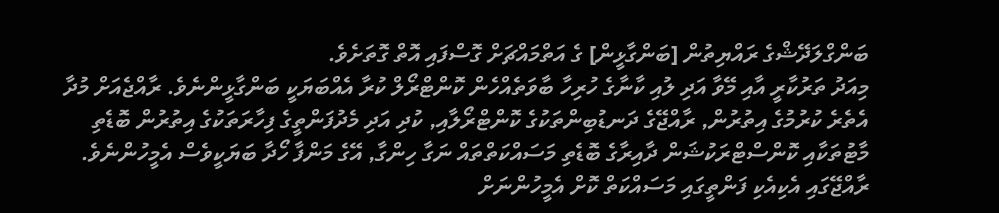ބަންގްލަދޭޝްގެ ރައްޔިތުން [ބަންގާޅީން] ގެ އަތްމައްޗަށް ގޮސްފައި އޮތް ގޮތަށެވެ.
މިއަދު ތަރުކާރީ އާއި މޭވާ އަދި ލުއި ކާނާގެ ހުރިހާ ބާވަތެއްހެން ކޮންޓްރޯލް ކުރާ އެއްބަޔަކީ ބަންގާޅީންނެވެ. ރާއްޖެއަށް މުދާ އެތެރެ ކުރުމުގެ އިތުރުން, ރާއްޖޭގެ ދަނޑުބިންތަކުގެ ކޮންޓްރޯލާއި, ކުދި އަދި މެދުފަންތީގެ ފިހާރަތަކުގެ އިތުރުން ބޮޑެތި މާޓުތަކާއި ކޮންސްޓްރަކުޝަން ދާއިރާގެ ބޮޑެތި މަސައްކަތްތައް ނަގާ ހިންގާ, އޭގެ މަންފާ ހޯދާ ބަޔަކީވެސް އެމީހުންނެވެ.
ރާއްޖޭގައި އެކިއެކި ފަންތީގައި މަސައްކަތް ކޮށް އެމީހުންނަށް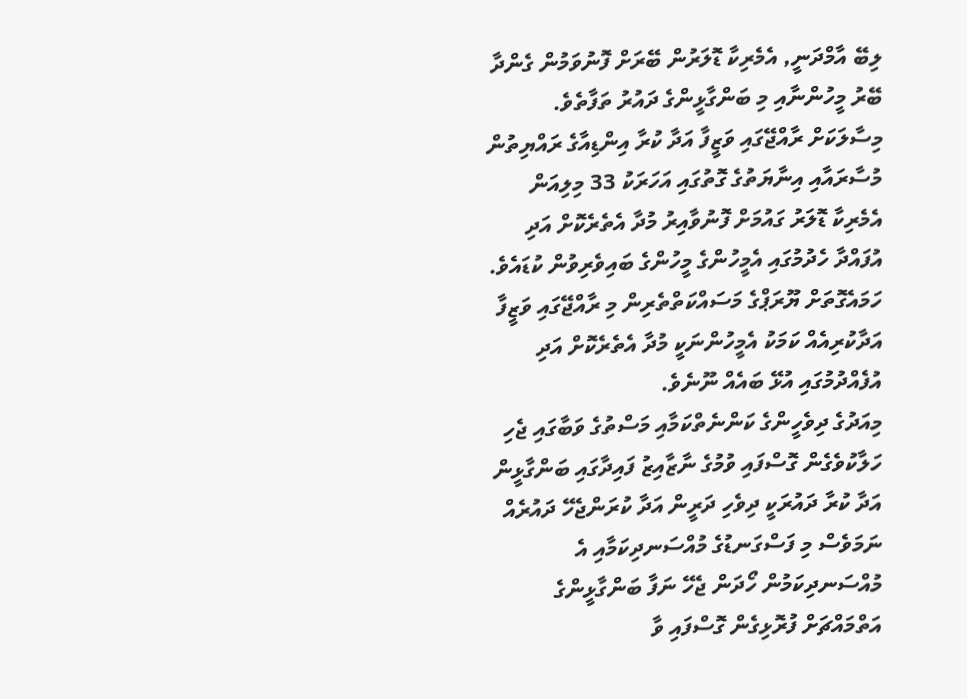ލިބޭ އާމްދަނީ, އެމެރިކާ ޑޮލަރުން ބޭރަށް ފޮނުވަމުން ގެންދާ ބޭރު މީހުންނާއި މި ބަންގާޅީންގެ ދައުރު ތަފާތެވެ. މިސާލަކަށް ރާއްޖޭގައި ވަޒީފާ އަދާ ކުރާ އިންޑިއާގެ ރައްޔިތުން މުސާރައާއި އިނާޔަތުގެ ގޮތުގައި އަހަރަކު 33 މިލިއަން އެމެރިކާ ޑޮލަރު ގައުމަށް ފޮނުވާއިރު މުދާ އެތެރެކޮށް އަދި އުފައްދާ ހެދުމުގައި އެމީހުންގެ މީހުންގެ ބައިވެރިވުން ކުޑައެވެ. ހަމައެގޮތަށް ޔޫރަޕްގެ މަސައްކަތްތެރިން މި ރާއްޖޭގައި ވަޒީފާ އަދާކުރިއެއް ކަމަކު އެމީހުންނަކީ މުދާ އެތެރެކޮށް އަދި އުފެއްދުމުގައި އުޅޭ ބައެއް ނޫނެވެ.
މިއަދުގެ ދިވެހީންގެ ކަންނެތްކަމާއި މަސްތުގެ ވަބާގައި ޖެހި ހަލާކުވެގެން ގޮސްފައި ވުމުގެ ނާޒާއިޒު ފައިދާގައި ބަންގާޅީން އަދާ ކުރާ ދައުރަކީ ދިވެހި ދަރީން އަދާ ކުރަންޖެހޭ ދައުރެއް ނަމަވެސް މި ފަސްގަނޑުގެ މުއްސަނދިކަމާއި އެ މުއްސަނދިކަމުން ހޯދަން ޖެހޭ ނަފާ ބަންގާޅީންގެ އަތްމައްޗަށް ފުރޮޅިގެން ގޮސްފައި ވާ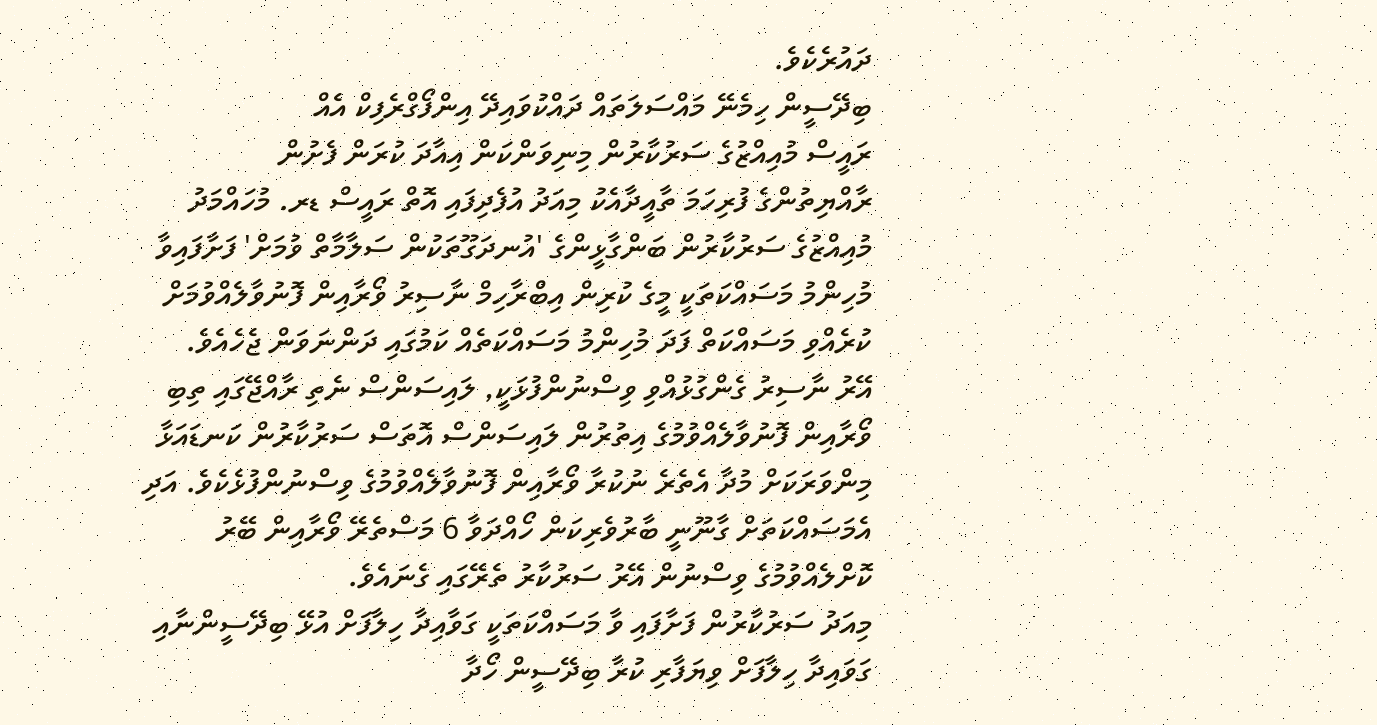ދައުރެކެވެ.
ބިދޭސީން ހިމެނޭ މައްސަލަތައް ދައްކުވައިދޭ އިންފޯގްރެފިކް އެއް
ރައީސް މުއިއްޒުގެ ސަރުކާރުން މިނިވަންކަން އިއާދަ ކުރަން ފެށުން
ރާއްޔިތުންގެ ފުރިހަމަ ތާއީދާއެކު މިއަދު އުފެދިފައި އޮތް ރައީސް ޑރ. މުހައްމަދު މުއިއްޒުގެ ސަރުކާރުން ބަންގާޅީންގެ 'އުނދަގޫތަކުން ސަލާމާތް ވުމަށް' ފަށާފައިވާ މުހިންމު މަސައްކަތަކީ މީގެ ކުރިން އިބްރާހިމް ނާސިރު ވޯރާއިން ފޮނުވާލެއްވުމަށް ކުރެއްވި މަސައްކަތް ފަދަ މުހިންމު މަސައްކަތެއް ކަމުގައި ދަންނަވަން ޖެހެއެވެ.
އޭރު ނާސިރު ގެންގުޅުއްވި ވިސްނުންފުޅަކީ, ލައިސަންސް ނެތި ރާއްޖޭގައި ތިބި ވޯރާއިން ފޮނުވާލެއްވުމުގެ އިތުރުން ލައިސަންސް އޮތަސް ސަރުކާރުން ކަނޑައަޅާ މިންވަރަކަށް މުދާ އެތެރެ ނުކުރާ ވޯރާއިން ފޮނުވާލެއްވުމުގެ ވިސްނުންފުޅެކެވެ. އަދި އެމަސައްކަތަށް ގާނޫނީ ބާރުވެރިކަން ހޯއްދަވާ 6 މަސްތެރޭ ވޯރާއިން ބޭރު ކޮށްލެއްވުމުގެ ވިސްނުން އޭރު ސަރުކާރު ތެރޭގައި ގެނައެވެ.
މިއަދު ސަރުކާރުން ފަށާފައި ވާ މަސައްކަތަކީ ގަވާއިދާ ހިލާފަށް އުޅޭ ބިދޭސީންނާއި ގަވައިދާ ހިލާފަށް ވިޔަފާރި ކުރާ ބިދޭސީން ހޯދާ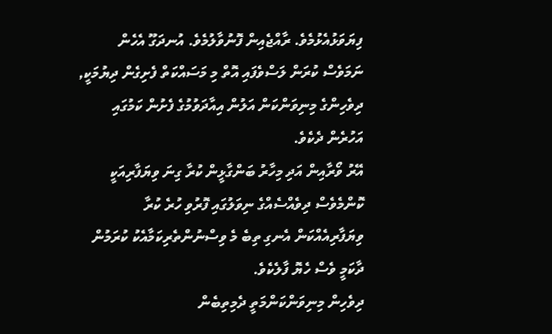ފިޔަވަޅުއެޅުމެވެ. ރާއްޖެއިން ފޮނުވާލުމެވެ. އުނދަގޫ އެހެން ނަމަވެސް ކުރަން ލަސްވެފައި އޮތް މި މަސައްކަތް ފެށިގެން ދިޔުމަކީ, ދިވެހިންގެ މިނިވަންކަން އަލުން އިއާދަވުމުގެ ފެށުން ކަމުގައި އަހުރެން ދެކެވެ.
އޭރު ވޯރާއިން އަދި މިހާރު ބަންގާޅީން ކުރާ ގިނަ ވިޔަފާރިއަކީ ކޮންމެވެސް ދިވެއްސެއްގެ ނިވަލުގައި ފޮރުވި ހުރެ ކުރާ ވިޔަފާރިއެއްކަން އެނގި ތިބެ މެ ވިސްނުންތެރިކަމާއެކު ކުރަމުން ދާކަމީ ވެސް ހެޔޮ ފާލެކެވެ.
ދިވެހިން މިނިވަންކަންމަތީ ދެމިތިބެން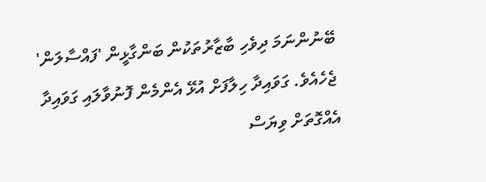ބޭނުންނަމަ ދިވެހި ބާޒާރުތަކުން ބަންގާޅީން 'ފައްސާލަން' ޖެހެއެވެ. ގަވައިދާ ހިލާފަށް އުޅޭ އެންމެން ފޮނުވާލައި ގަވައިދާ އެއްގޮތަށް ވިޔަސް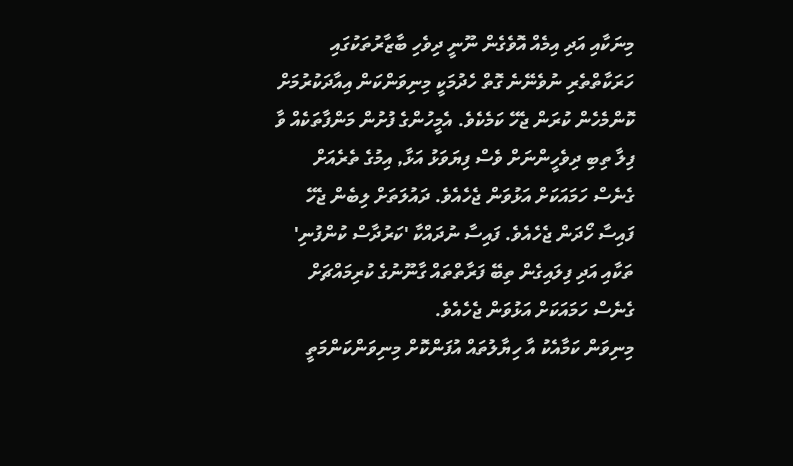މިނަކާއި އަދި އިމެއް އޮވެގެން ނޫނީ ދިވެހި ބާޒާރުތަކުގައި ހަރަކާތްތެރި ނުވެނޭނެ ގޮތް ހެދުމަކީ މިނިވަންކަން އިއާދަކުރުމަށް ކޮންމެހެން ކުރަން ޖެހޭ ކަމެކެވެ. އެމީހުންގެ ފުށުން މަންފާތަކެއް ވާ ފިލާ ތިބި ދިވެހީންނަށް ވެސް ފިޔަވަޅު އަޅާ, އިމުގެ ތެރެއަށް ގެނެސް ހަމައަކަށް އަޅުވަން ޖެހެއެވެ. ދައުލަތަށް ލިބެން ޖެހޭ ފައިސާ ހޯދަން ޖެހެއެވެ. ފައިސާ ނުދައްކާ 'ކަރުދާސް ކުންފުނި' ތަކާއި އަދި ފިލައިގެން ތިބޭ ފަރާތްތައް ގާނޫނުގެ ކުރިމައްޗަށް ގެނެސް ހަމައަކަށް އަޅުވަން ޖެހެއެވެ.
މިނިވަން ކަމާއެކު އާ ހިޔާލުތައް އުފަންކޮށް މިނިވަންކަންމަތީ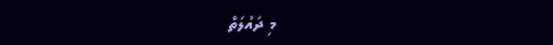މި ދައުލަތް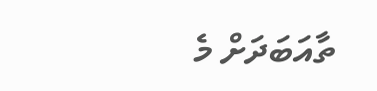ތާއަބަދަށް މެ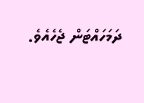ދަމަހައްޓަން ޖެހެއެވެ.